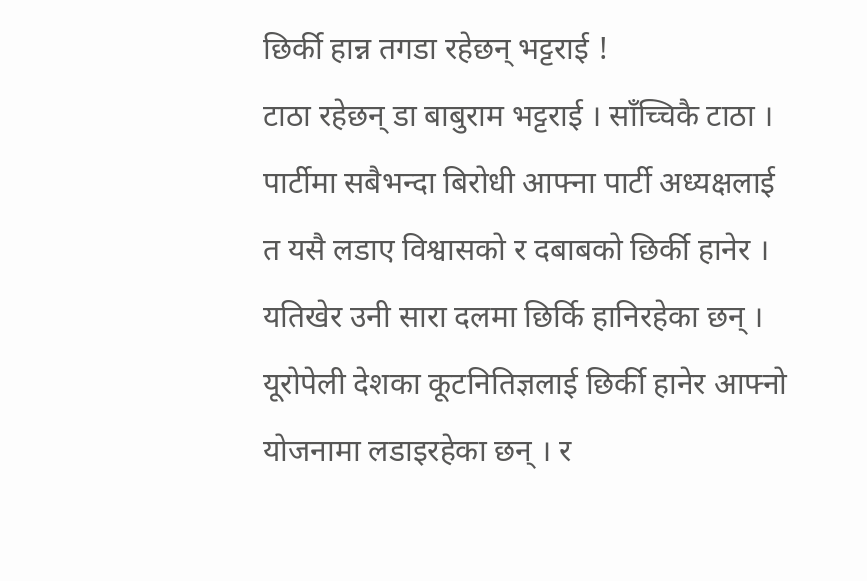छिर्की हान्न तगडा रहेछन् भट्टराई !
टाठा रहेछन् डा बाबुराम भट्टराई । साँच्चिकै टाठा । पार्टीमा सबैभन्दा बिरोधी आफ्ना पार्टी अध्यक्षलाई त यसै लडाए विश्वासको र दबाबको छिर्की हानेर । यतिखेर उनी सारा दलमा छिर्कि हानिरहेका छन् । यूरोपेली देशका कूटनितिज्ञलाई छिर्की हानेर आफ्नो योजनामा लडाइरहेका छन् । र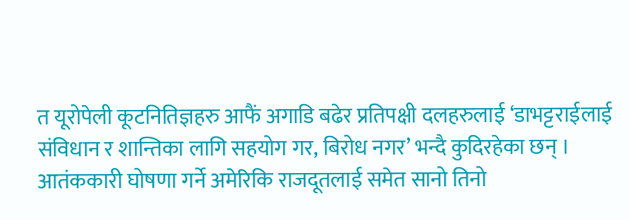त यूरोपेली कूटनितिज्ञहरु आफैं अगाडि बढेर प्रतिपक्षी दलहरुलाई ‘डाभट्टराईलाई संविधान र शान्तिका लागि सहयोग गर, बिरोध नगर’ भन्दै कुदिरहेका छन् ।
आतंककारी घोषणा गर्ने अमेरिकि राजदूतलाई समेत सानो तिनो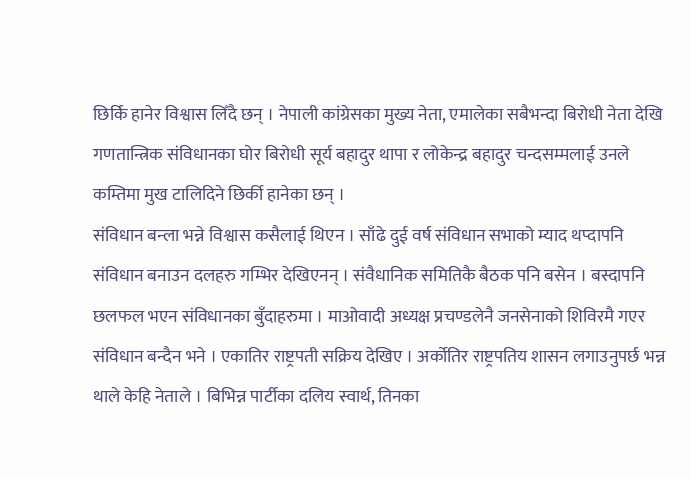छिर्कि हानेर विश्वास लिँदै छन् । नेपाली कांग्रेसका मुख्य नेता, एमालेका सबैभन्दा बिरोधी नेता देखि गणतान्त्रिक संविधानका घोर बिरोधी सूर्य बहादुर थापा र लोकेन्द्र बहादुर चन्दसम्मलाई उनले कम्तिमा मुख टालिदिने छिर्की हानेका छन् ।
संविधान बन्ला भन्ने विश्वास कसैलाई थिएन । साँढे दुई वर्ष संविधान सभाको म्याद थप्दापनि संविधान बनाउन दलहरु गम्भिर देखिएनन् । संवैधानिक समितिकै बैठक पनि बसेन । बस्दापनि छलफल भएन संविधानका बुँदाहरुमा । माओवादी अध्यक्ष प्रचण्डलेनै जनसेनाको शिविरमै गएर संविधान बन्दैन भने । एकातिर राष्ट्रपती सक्रिय देखिए । अर्कोतिर राष्ट्रपतिय शासन लगाउनुपर्छ भन्न थाले केहि नेताले । बिभिन्न पार्टीका दलिय स्वार्थ, तिनका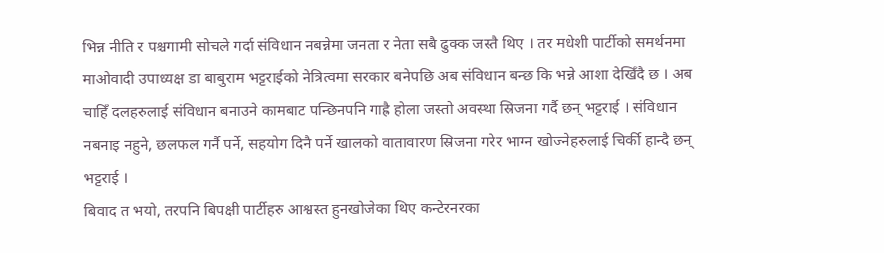भिन्न नीति र पश्चगामी सोचले गर्दा संविधान नबन्नेमा जनता र नेता सबै ढुक्क जस्तै थिए । तर मधेशी पार्टीको समर्थनमा माओवादी उपाध्यक्ष डा बाबुराम भट्टराईको नेत्रित्वमा सरकार बनेपछि अब संविधान बन्छ कि भन्ने आशा देखिँदै छ । अब चाहिँ दलहरुलाई संविधान बनाउने कामबाट पन्छिनपनि गाह्रै होला जस्तो अवस्था स्रिजना गर्दै छन् भट्टराई । संविधान नबनाइ नहुने, छलफल गर्नै पर्ने, सहयोग दिनै पर्ने खालको वातावारण स्रिजना गरेर भाग्न खोज्नेहरुलाई चिर्की हान्दै छन् भट्टराई ।
बिवाद त भयो, तरपनि बिपक्षी पार्टीहरु आश्वस्त हुनखोजेका थिए कन्टेरनरका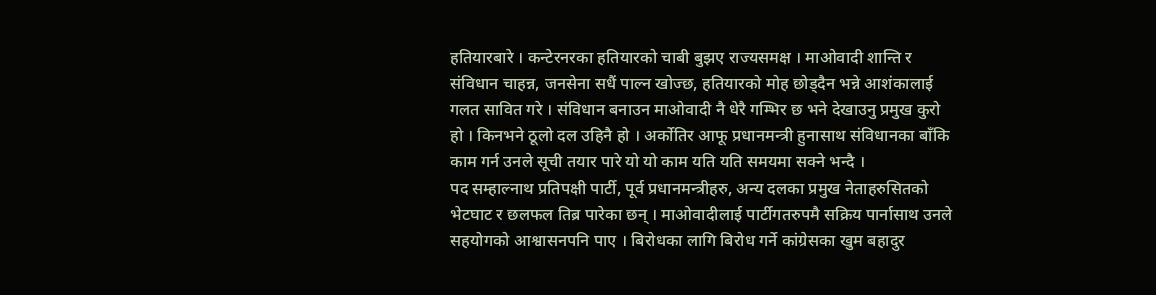हतियारबारे । कन्टेरनरका हतियारको चाबी बुझए राज्यसमक्ष । माओवादी शान्ति र संविधान चाहन्न, जनसेना सधैं पाल्न खोज्छ, हतियारको मोह छोड्दैन भन्ने आशंकालाई गलत सावित गरे । संविधान बनाउन माओवादी नै धेरै गम्भिर छ भने देखाउनु प्रमुख कुरो हो । किनभने ठूलो दल उहिनै हो । अर्कोतिर आफू प्रधानमन्त्री हुनासाथ संविधानका बाँकि काम गर्न उनले सूची तयार पारे यो यो काम यति यति समयमा सक्ने भन्दै ।
पद सम्हाल्नाथ प्रतिपक्षी पार्टी, पूर्व प्रधानमन्त्रीहरु, अन्य दलका प्रमुख नेताहरुसितको भेटघाट र छलफल तिब्र पारेका छन् । माओवादीलाई पार्टीगतरुपमै सक्रिय पार्नासाथ उनले सहयोगको आश्वासनपनि पाए । बिरोधका लागि बिरोध गर्ने कांग्रेसका खुम बहादुर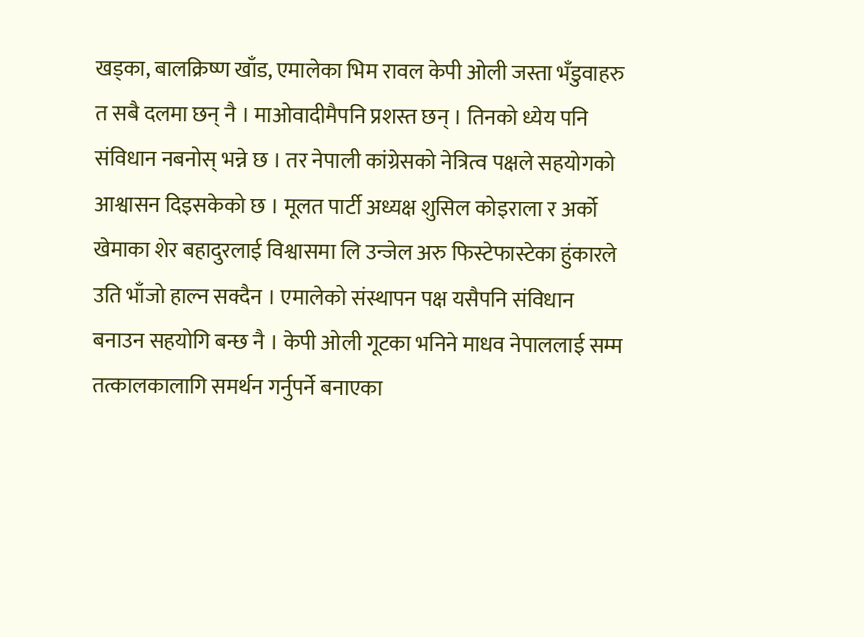खड्का, बालक्रिष्ण खाँड, एमालेका भिम रावल केपी ओली जस्ता भँडुवाहरु त सबै दलमा छन् नै । माओवादीमैपनि प्रशस्त छन् । तिनको ध्येय पनि संविधान नबनोस् भन्ने छ । तर नेपाली कांग्रेसको नेत्रित्व पक्षले सहयोगको आश्वासन दिइसकेको छ । मूलत पार्टी अध्यक्ष शुसिल कोइराला र अर्को खेमाका शेर बहादुरलाई विश्वासमा लि उन्जेल अरु फिस्टेफास्टेका हुंकारले उति भाँजो हाल्न सक्दैन । एमालेको संस्थापन पक्ष यसैपनि संविधान बनाउन सहयोगि बन्छ नै । केपी ओली गूटका भनिने माधव नेपाललाई सम्म तत्कालकालागि समर्थन गर्नुपर्ने बनाएका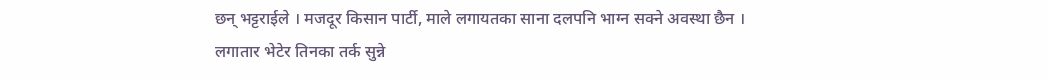छन् भट्टराईले । मजदूर किसान पार्टी, माले लगायतका साना दलपनि भाग्न सक्ने अवस्था छैन ।
लगातार भेटेर तिनका तर्क सुन्ने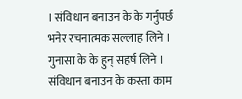। संविधान बनाउन के के गर्नुपर्छ भनेर रचनात्मक सल्लाह लिने । गुनासा के के हुन् सहर्ष लिने । संविधान बनाउन के कस्ता काम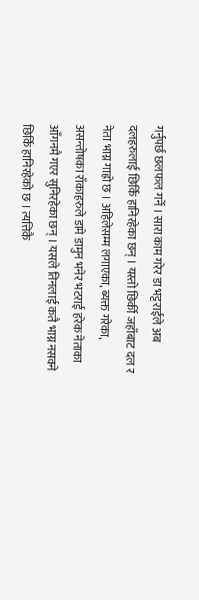गर्नुपर्छ छलफल गर्ने । सारा काम गरेर डा भट्टराईले अब दलहरुलाई छिर्कि हानिरहेका छन् । यस्तो छिर्की जहाँबाट दल र नेता भाग्न गाह्रो छ । अहिलेसम्म लगाएका, ब्यक्त गरेका, असन्तोषका राँकाहरुले डामे डामुन भनेर भटराई हरेक नेताका आँगनमै गएर सुनिरहेका छन् । यसले तिनलाई कतै भाग्न नसक्ने छिर्कि हानिरहेको छ । त्यत्तिकै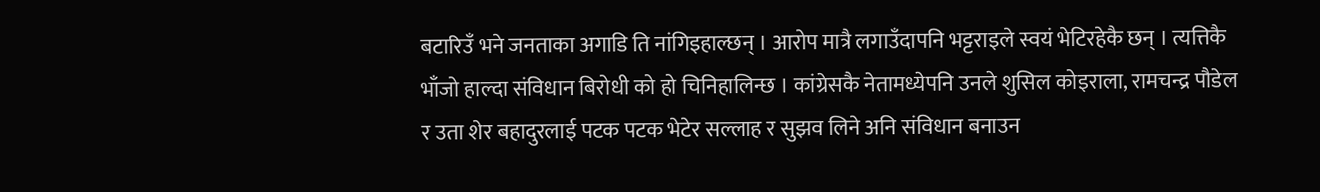बटारिउँ भने जनताका अगाडि ति नांगिइहाल्छन् । आरोप मात्रै लगाउँदापनि भट्टराइले स्वयं भेटिरहेकै छन् । त्यत्तिकै भाँजो हाल्दा संविधान बिरोधी को हो चिनिहालिन्छ । कांग्रेसकै नेतामध्येपनि उनले शुसिल कोइराला, रामचन्द्र पौडेल र उता शेर बहादुरलाई पटक पटक भेटेर सल्लाह र सुझव लिने अनि संविधान बनाउन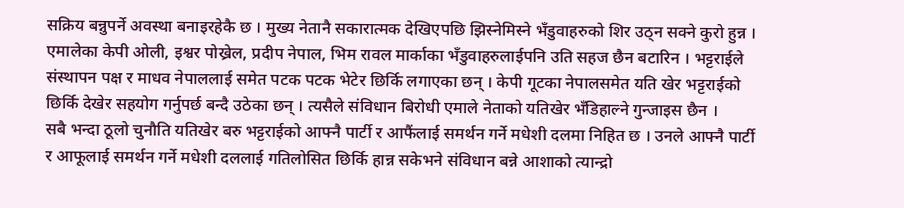सक्रिय बन्नुपर्ने अवस्था बनाइरहेकै छ । मुख्य नेतानै सकारात्मक देखिएपछि झिस्नेमिस्ने भँडुवाहरुको शिर उठ्न सक्ने कुरो हुन्न ।
एमालेका केपी ओली, इश्वर पोख्रेल, प्रदीप नेपाल, भिम रावल मार्काका भँडुवाहरुलाईपनि उति सहज छैन बटारिन । भट्टराईले संस्थापन पक्ष र माधव नेपाललाई समेत पटक पटक भेटेर छिर्कि लगाएका छन् । केपी गूटका नेपालसमेत यति खेर भट्टराईको छिर्कि देखेर सहयोग गर्नुपर्छ बन्दै उठेका छन् । त्यसैले संविधान बिरोधी एमाले नेताको यतिखेर भँडिहाल्ने गुन्जाइस छैन ।
सबै भन्दा ठूलो चुनौति यतिखेर बरु भट्टराईको आफ्नै पार्टी र आफैंलाई समर्थन गर्ने मधेशी दलमा निहित छ । उनले आफ्नै पार्टी र आफूलाई समर्थन गर्ने मधेशी दललाई गतिलोसित छिर्कि हान्न सकेभने संविधान बन्ने आशाको त्यान्द्रो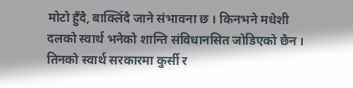मोटो हुँदै, बाक्लिँदै जाने संभावना छ । किनभने मधेशी दलको स्वार्थ भनेको शान्ति संविधानसित जोडिएको छैन । तिनको स्वार्थ सरकारमा कुर्सी र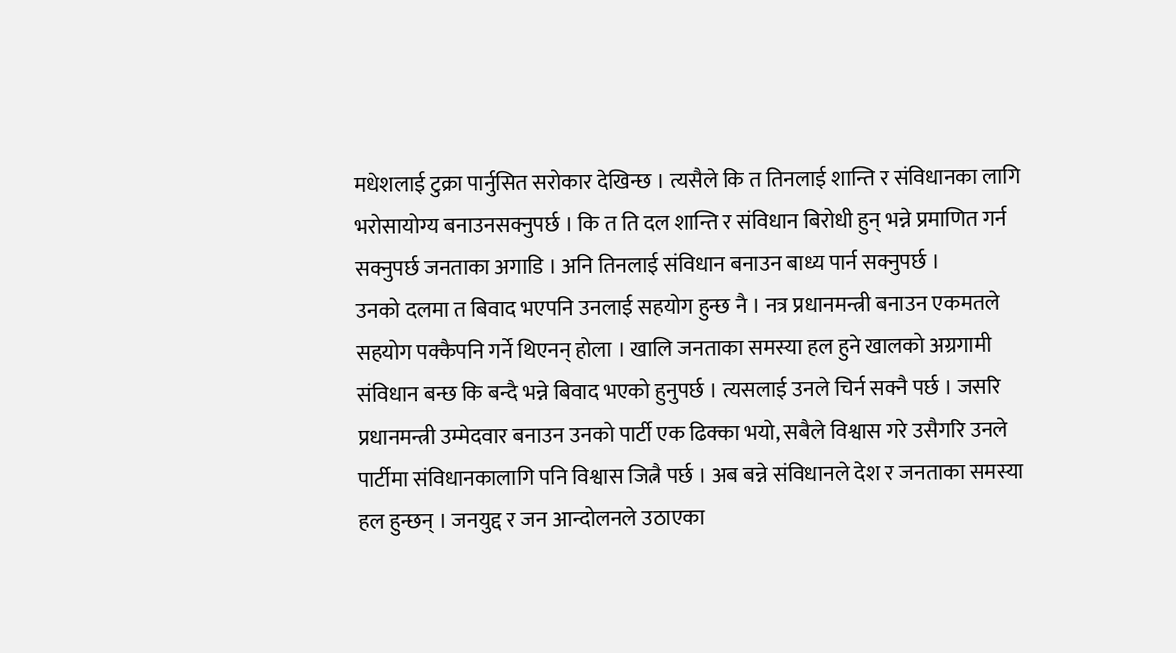मधेशलाई टुक्रा पार्नुसित सरोकार देखिन्छ । त्यसैले कि त तिनलाई शान्ति र संविधानका लागि भरोसायोग्य बनाउनसक्नुपर्छ । कि त ति दल शान्ति र संविधान बिरोधी हुन् भन्ने प्रमाणित गर्न सक्नुपर्छ जनताका अगाडि । अनि तिनलाई संविधान बनाउन बाध्य पार्न सक्नुपर्छ ।
उनको दलमा त बिवाद भएपनि उनलाई सहयोग हुन्छ नै । नत्र प्रधानमन्त्री बनाउन एकमतले सहयोग पक्कैपनि गर्ने थिएनन् होला । खालि जनताका समस्या हल हुने खालको अग्रगामी संविधान बन्छ कि बन्दै भन्ने बिवाद भएको हुनुपर्छ । त्यसलाई उनले चिर्न सक्नै पर्छ । जसरि प्रधानमन्त्री उम्मेदवार बनाउन उनको पार्टी एक ढिक्का भयो, सबैले विश्वास गरे उसैगरि उनले पार्टीमा संविधानकालागि पनि विश्वास जित्नै पर्छ । अब बन्ने संविधानले देश र जनताका समस्या हल हुन्छन् । जनयुद्द र जन आन्दोलनले उठाएका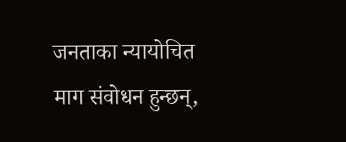जनताका न्यायोचित माग संवोधन हुन्छन्,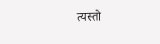त्यस्तो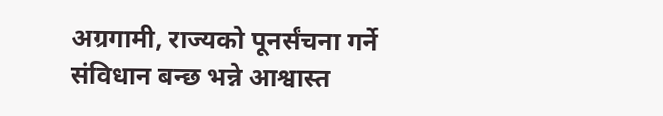अग्रगामी, राज्यको पूनर्संचना गर्ने संविधान बन्छ भन्ने आश्वास्त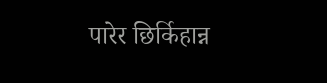पारेर छिर्किहान्न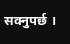सक्नुपर्छ ।